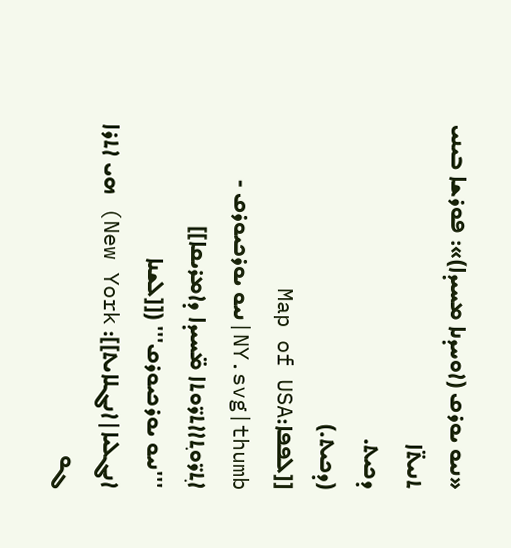«ܢܝܘ ܝܘܪܩ (ܐܘܚܕܢܐ ܡܚܝܕܐ)»: ܦܘܪܫܐ ܒܝܢܝ ܬܢܝܬ̈ܐ
ܕܟܝܬ.
(ܕܟܝܬ.)
[[ܠܦܦܐ:Map of USA NY.svg|thumb|ܢܝܘ ܝܘܪܟܝܘܪܩ - ܐܬ݂ܪ̈ܘܬ݂ܐܐܬܪ̈ܘܬܐ ܡ̈ܚܝܕܐ ܕܐܡܪܝܩܐ]]
'''ܢܝܘ ܝܘܪܟܝܘܪܩ''' ([[ܠܫܢܐ ܐܢܓܠܝܐ|ܐܢܓܠܐܝܬ]]: New York) ܗܝ ܐܬܪܐ ܓܘ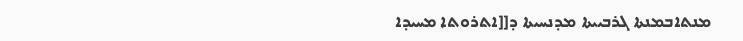ܡܢܬܐܒܡܢܬܐ ܓܪܒܝܝܬܐ ܡܕܢܚܝܬܐ ܕ[[ܐܬܪܘܬܐ ܡܚܝܕܐ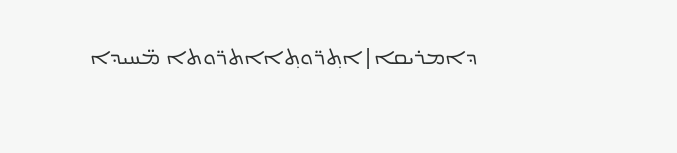ܕܐܡܪܝܩܐ|ܐܬ݂ܪ̈ܘܬ݂ܐܐܬܪ̈ܘܬܐ ܡ̈ܚܝܕܐ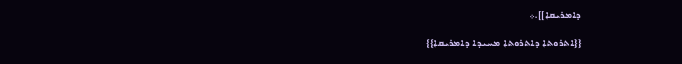ܕܐܡܪܝܩܐ]].܀
{{ܐܬܪܘܬܐ ܕܐܬܪܘܬܐ ܡܚܝܕܐ ܕܐܡܪܝܩܐ}}